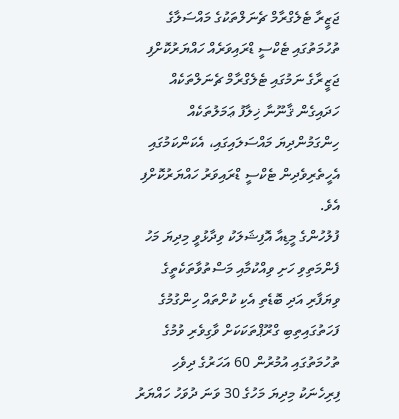ޖަޒީރާ ޓެލެގްރާމް ޗެނަލްތަކުގެ މައްސަލާގެ ތުހުމަތުގައި ޓެކްސީ ޑްރައިވަރެއް ހައްޔަރުކޮށްފި
ޖަޒީރާގެ ނަމުގައި ޓެލެގްރާމް ޗެނަލްތަކެއް ހަދައިގެން ޤާނޫނާ ޚިލާފު ޢަމަލުތަކެއް ހިންގަމުންދިޔަ މައްސަލައިގައި، އެކަންކަމުގައި އެހީތެރިވެދިން ޓެކްސީ ޑްރައިވަރު ހައްޔަރުކޮށްފި އެވެ.
ފުލުހުންގެ މީޑިއާ އޮފިޝަލަކު ވިދާޅުވީ މިދިޔަ މަހު ފެންމަތިވި ހަށި ވިއްކުމާއި މަސްތުވާތަކެތީގެ ވިޔަފާރި އަދި ބޮޑެތި އެކި ކުށްތައް ހިންގުމުގެ ފަހަތުގައިތިބި ގްރޫޕްތަކަކަށް ވާގިވެރި ވުމުގެ ތުހުމަތުގައި އުމުރުން 60 އަހަރުގެ ދިވެހި ފިރިހެނަކު މިދިޔަ މަހުގެ 30 ވަނަ ދުވަހު ހައްޔަރު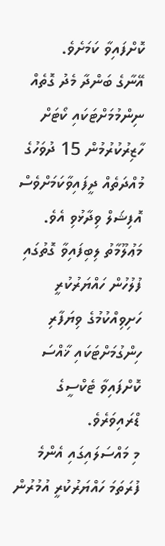ކޮށްފައިވާ ކަމަށެވެ.
އޭނާގެ ބަންދާ މެދު ގޮތެއް ނިންމުމަށްޓަކައި ކޯޓަށް ހާޒިރުކުރުމުން 15 ދުވަހުގެ މުއްދަތެއް ދީފައިވާކަމަށްވެސް އޮފިޝަލް ވިދާޅުވި އެވެ.
މަޢުލޫމާތު ލިބިފައިވާ ގޮތުގައި ފުލުހުން ހައްޔަރުކުރީ ހަށިވިއްކުމުގެ ވިޔަފާރި ހިންގުމަށްޓަކައި ޚާއްސަ ކޮށްފައިވާ ޓެކްސީގެ ޑްރައިވަރެވެ.
މި މައްސަލައިގައި އެންމެ ފުރަތަމަ ހައްޔަރުކުރީ އުމުރުން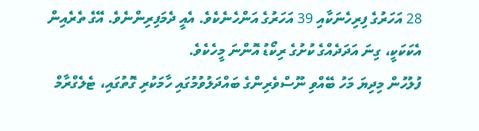28 އަހަރުގެ ފިރިހެނަކާއި 39 އަހަރުގެ އަންހެނެކެވެ. އެއީ ދެމަފިރިންނެވެ. އޭގެ ތެރެއިން އެކަކަކީ، ގިނަ އަދަދެއްގެ ކުށުގެ ރިކޯޑު އޮންނަ މީހެކެވެ.
ފުލުހުން މިދިޔަ މަހު ބޭއްވި ނޫސްވެރިންގެ ބައްދަލުވުމުގައި ހާމަކުރި ގޮތުގައި، ޓެލެގްރާމް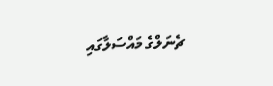ޗެނަލްގެ މައްސަލާގައި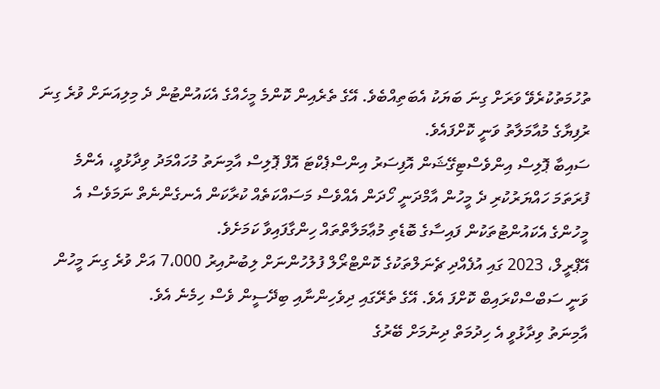ތުހުމަތުކުރެވޭ ވަރަށް ގިނަ ބަޔަކު އެބަތިއްބެވެ. އޭގެ ތެރެއިން ކޮންމެ މީހެއްގެ އެކައުންޓުން ދެ މިލިއަނަށް ވުރެ ގިނަ ރުފިޔާގެ މުއާމަލާތު ވަނީ ކޮށްފައެވެ.
ސައިބާ ޕޮލިސް އިންވެސްޓިގޭޝަން އޮފިސަރު އިންސްޕެކްޓަ އޮފް ޕޮލިސް އާމިނަތު މުހައްމަދު ވިދާޅުވީ، އެންމެ ފުރަތަމަ ހައްޔަރުކުރި ދެ މީހުން އާމްދަނީ ހޯދަން އެއްވެސް މަސައްކަތެއް ކުރާކަން އެނގެންނެތް ނަމަވެސް އެ މީހުންގެ އެކައުންޓުތަކުން ފައިސާގެ ބޮޑެތި މުޢާމަލާތްތައް ހިންގާފައިވާ ކަމަށެވެ.
އޭޕްރީލް، 2023 ގައި އުފެއްދި ޗެނަލްތަކުގެ ކޮންޓްރޯލް ފުލުހުންނަށް ލިބުނުއިރު 7،000 އަށް ވުރެ ގިނަ މީހުން ވަނީ ސަބްސްކްރައިބް ކޮށްފަ އެވެ. އޭގެ ތެރޭގައި ދިވެހިންނާއި ބިދޭސީން ވެސް ހިމެނެ އެވެ.
އާމިނަތު ވިދާޅުވީ އެ ހިދުމަތް ދިނުމަށް ބޭރުގެ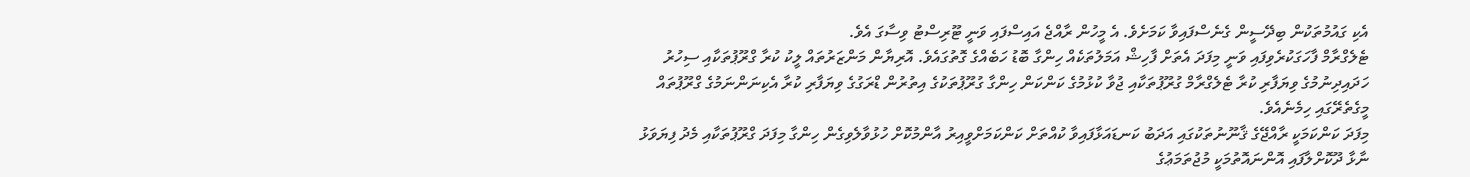އެކި ގައުމުތަކުން ބިދޭސީން ގެނެސްފައިވާ ކަމަށެވެ. އެ މީހުން ރާއްޖެ އައިސްފައި ވަނީ ޓޫރިސްޓު ވިސާގަ އެވެ.
ޓެލެގްރާމް ފާހަގަކުރެވިފައި ވަނީ މިފަދަ އެތަށް ފާހިޝް އަމަލުތަކެއް ހިންގާ ބޮޑު ހަބެއްގެ ގޮތުގައެވެ. އޮރިޔާން މަންޒަރުތައް ލީކު ކުރާ ގްރޫޕުތަކާއި ސިހުރު ހަދައިދިނުމުގެ ވިޔަފާރި ކުރާ ޓެލެގްރާމް ގުރޫޕުތަކާއި ޖުވާ ކުޅުމުގެ ކަންކަން ހިންގާ ގުރޫޕުތަކުގެ އިތުރުން ޑްރަގުގެ ވިޔަފާރި ކުރާ އެކިނަންނަމުގެ ގްރޫޕުތައް މީގެތެރޭގައި ހިމެނެއެވެ.
މިފަދަ ކަންކަމަކީ ރާއްޖޭގެ ޤާނޫނުތަކުގައި އަދަބު ކަނޑައަޅާފައިވާ ކުއްތަށް ކަންކަމަށްވީއިރު އާންމުކޮށް ހުޅުވާލެވިގެން ހިންގާ މިފަދަ ގްރޫޕުތަކާއި މެދު ފިޔަވަޅު ނާޅާ ދޫކޮށްލާފައި އޮންނައޮތުމަކީ މުޖުތަމަޢުގެ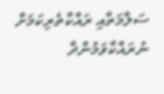ސަލާމަތާއި ރައްކާތެރިކަމަށް ނުރައްކާވަމުންދާ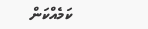ކަމެއްކަން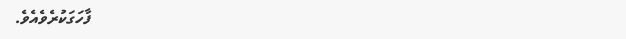ފާހަގަކުރެވެއެވެ.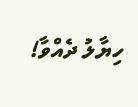ހިޔާލު ދެއްވާ!